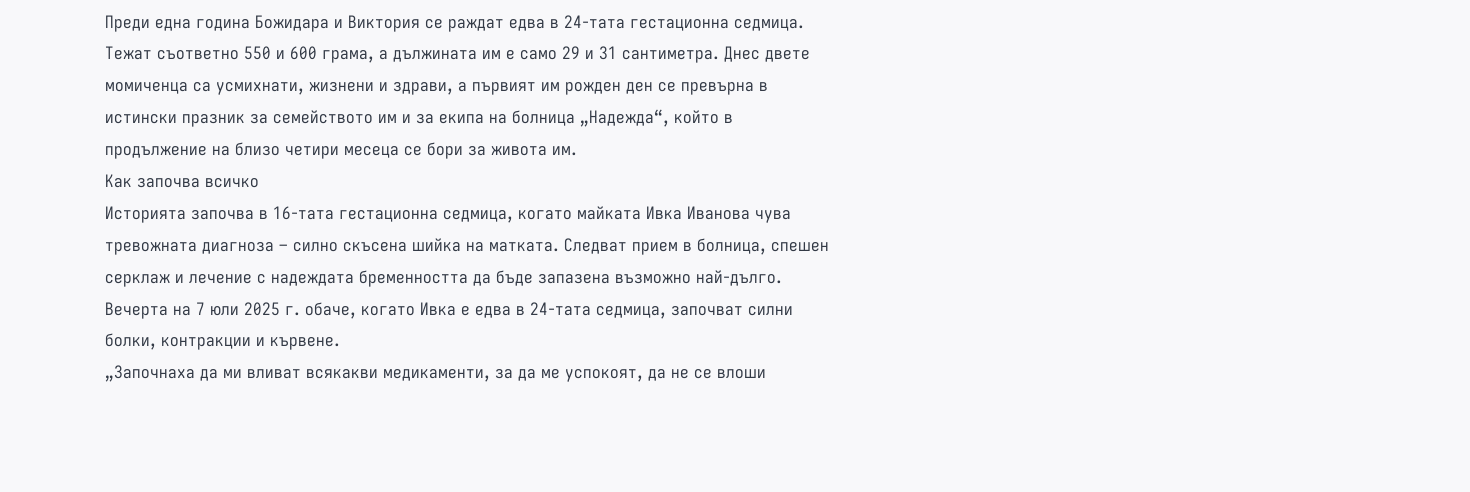Преди една година Божидара и Виктория се раждат едва в 24-тата гестационна седмица. Тежат съответно 550 и 600 грама, а дължината им е само 29 и 31 сантиметра. Днес двете момиченца са усмихнати, жизнени и здрави, а първият им рожден ден се превърна в истински празник за семейството им и за екипа на болница „Надежда“, който в продължение на близо четири месеца се бори за живота им.
Как започва всичко
Историята започва в 16-тата гестационна седмица, когато майката Ивка Иванова чува тревожната диагноза – силно скъсена шийка на матката. Следват прием в болница, спешен серклаж и лечение с надеждата бременността да бъде запазена възможно най-дълго.
Вечерта на 7 юли 2025 г. обаче, когато Ивка е едва в 24-тата седмица, започват силни болки, контракции и кървене.
„Започнаха да ми вливат всякакви медикаменти, за да ме успокоят, да не се влоши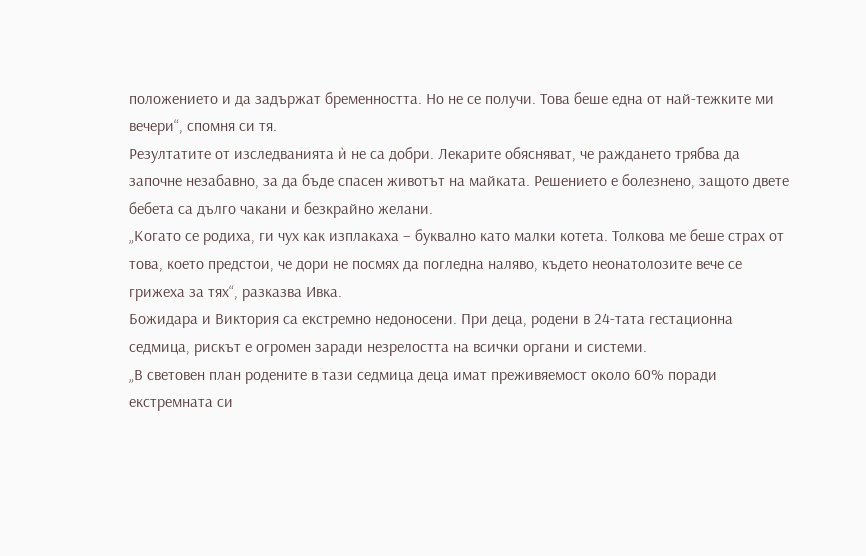положението и да задържат бременността. Но не се получи. Това беше една от най-тежките ми вечери“, спомня си тя.
Резултатите от изследванията ѝ не са добри. Лекарите обясняват, че раждането трябва да започне незабавно, за да бъде спасен животът на майката. Решението е болезнено, защото двете бебета са дълго чакани и безкрайно желани.
„Когато се родиха, ги чух как изплакаха – буквално като малки котета. Толкова ме беше страх от това, което предстои, че дори не посмях да погледна наляво, където неонатолозите вече се грижеха за тях“, разказва Ивка.
Божидара и Виктория са екстремно недоносени. При деца, родени в 24-тата гестационна седмица, рискът е огромен заради незрелостта на всички органи и системи.
„В световен план родените в тази седмица деца имат преживяемост около 60% поради екстремната си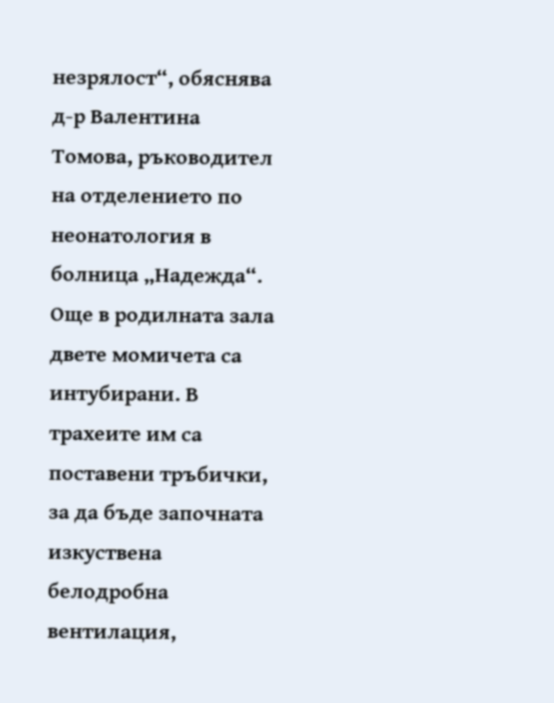незрялост“, обяснява д-р Валентина Томова, ръководител на отделението по неонатология в болница „Надежда“.
Още в родилната зала двете момичета са интубирани. В трахеите им са поставени тръбички, за да бъде започната изкуствена белодробна вентилация,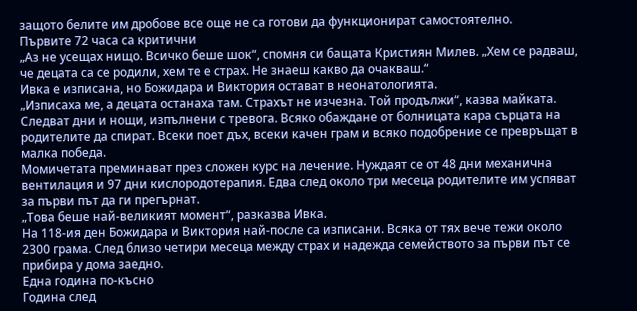защото белите им дробове все още не са готови да функционират самостоятелно.
Първите 72 часа са критични
„Аз не усещах нищо. Всичко беше шок“, спомня си бащата Кристиян Милев. „Хем се радваш, че децата са се родили, хем те е страх. Не знаеш какво да очакваш.“
Ивка е изписана, но Божидара и Виктория остават в неонатологията.
„Изписаха ме, а децата останаха там. Страхът не изчезна. Той продължи“, казва майката.
Следват дни и нощи, изпълнени с тревога. Всяко обаждане от болницата кара сърцата на родителите да спират. Всеки поет дъх, всеки качен грам и всяко подобрение се превръщат в малка победа.
Момичетата преминават през сложен курс на лечение. Нуждаят се от 48 дни механична вентилация и 97 дни кислородотерапия. Едва след около три месеца родителите им успяват за първи път да ги прегърнат.
„Това беше най-великият момент“, разказва Ивка.
На 118-ия ден Божидара и Виктория най-после са изписани. Всяка от тях вече тежи около 2300 грама. След близо четири месеца между страх и надежда семейството за първи път се прибира у дома заедно.
Една година по-късно
Година след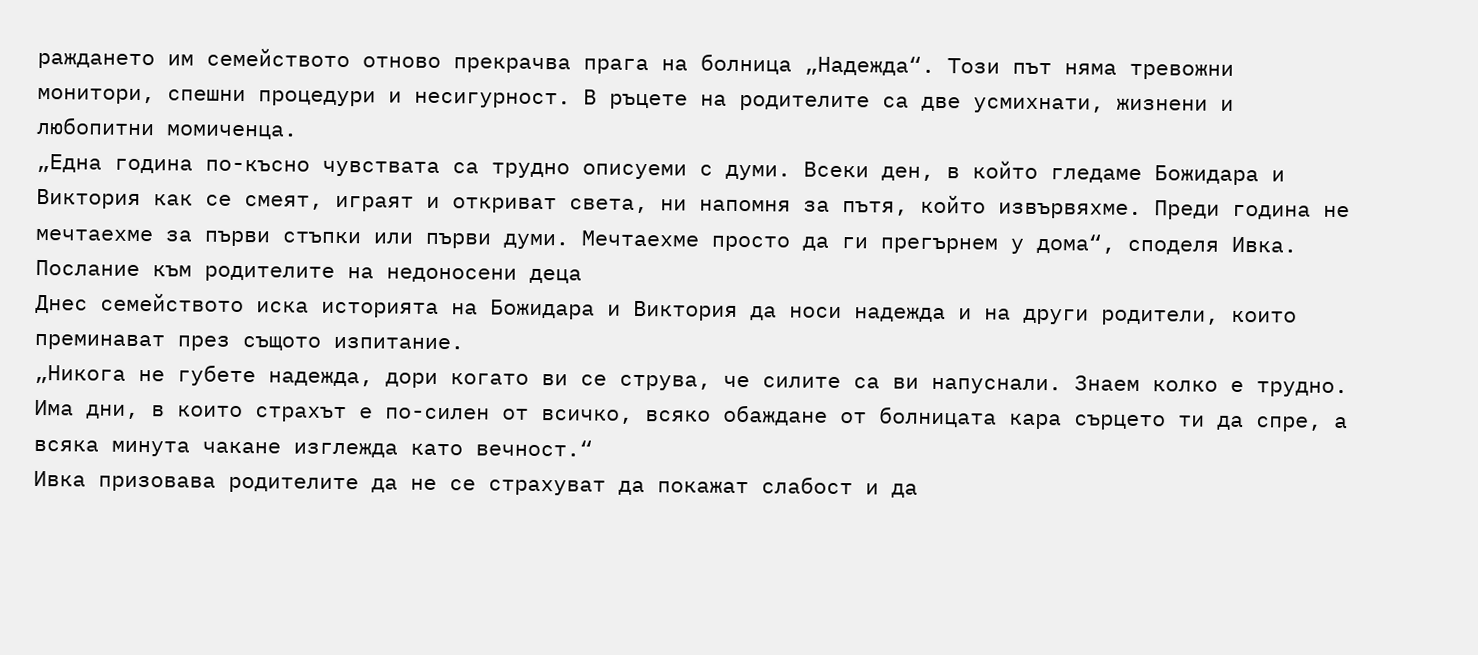раждането им семейството отново прекрачва прага на болница „Надежда“. Този път няма тревожни монитори, спешни процедури и несигурност. В ръцете на родителите са две усмихнати, жизнени и любопитни момиченца.
„Една година по-късно чувствата са трудно описуеми с думи. Всеки ден, в който гледаме Божидара и Виктория как се смеят, играят и откриват света, ни напомня за пътя, който извървяхме. Преди година не мечтаехме за първи стъпки или първи думи. Мечтаехме просто да ги прегърнем у дома“, споделя Ивка.
Послание към родителите на недоносени деца
Днес семейството иска историята на Божидара и Виктория да носи надежда и на други родители, които преминават през същото изпитание.
„Никога не губете надежда, дори когато ви се струва, че силите са ви напуснали. Знаем колко е трудно. Има дни, в които страхът е по-силен от всичко, всяко обаждане от болницата кара сърцето ти да спре, а всяка минута чакане изглежда като вечност.“
Ивка призовава родителите да не се страхуват да покажат слабост и да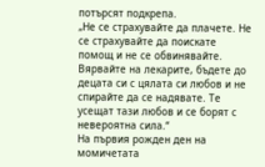потърсят подкрепа.
„Не се страхувайте да плачете. Не се страхувайте да поискате помощ и не се обвинявайте. Вярвайте на лекарите, бъдете до децата си с цялата си любов и не спирайте да се надявате. Те усещат тази любов и се борят с невероятна сила.“
На първия рожден ден на момичетата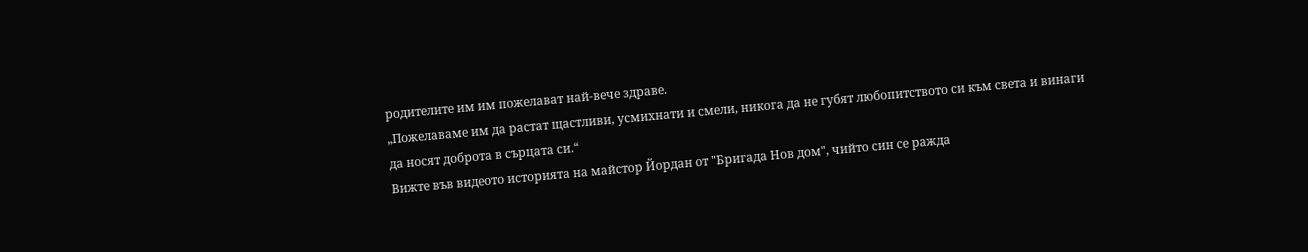родителите им им пожелават най-вече здраве.
„Пожелаваме им да растат щастливи, усмихнати и смели, никога да не губят любопитството си към света и винаги да носят доброта в сърцата си.“
Вижте във видеото историята на майстор Йордан от "Бригада Нов дом", чийто син се ражда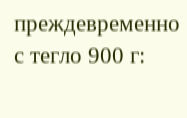преждевременно с тегло 900 г: